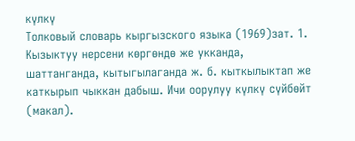күлкү
Толковый словарь кыргызского языка (1969)зат. 1. Кызыктуу нерсени көргөндө же укканда, шаттанганда, кытыгылаганда ж. б. кыткылыктап же каткырып чыккан дабыш. Ичи оорулуу күлкү сүйбөйт (макал).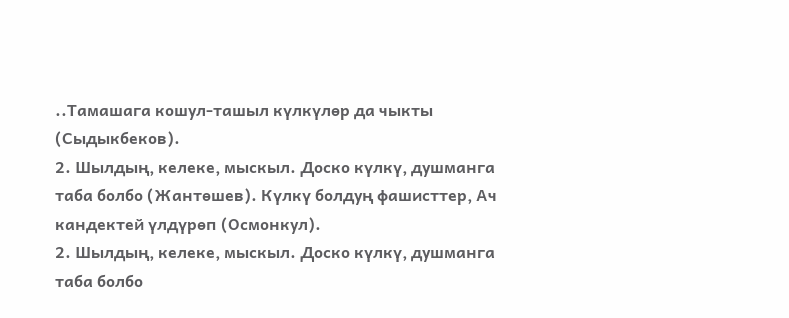..Тамашага кошул-ташыл күлкүлөр да чыкты (Сыдыкбеков).
2. Шылдың, келеке, мыскыл. Доско күлкү, душманга таба болбо (Жантөшев). Күлкү болдуң фашисттер, Ач кандектей үлдүрөп (Осмонкул).
2. Шылдың, келеке, мыскыл. Доско күлкү, душманга таба болбо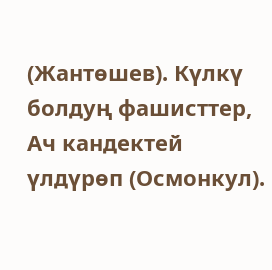(Жантөшев). Күлкү болдуң фашисттер, Ач кандектей үлдүрөп (Осмонкул).